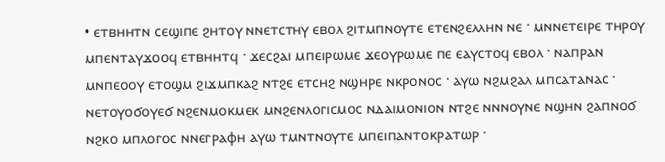• ⲉⲧⲃⲏⲏⲧⲛ ⲥⲉϣⲓⲡⲉ ϩⲏⲧⲟⲩ ⲛⲛⲉⲧⲥⲧⲏⲩ ⲉⲃⲟⲗ ϩⲓⲧⲙⲡⲛⲟⲩⲧⲉ ⲉⲧⲉⲛϩⲉⲗⲗⲏⲛ ⲛⲉ · ⲙⲛⲛⲉⲧⲉⲓⲣⲉ ⲧⲏⲣⲟⲩ ⲙⲡⲉⲛⲧⲁⲩϫⲟⲟϥ ⲉⲧⲃⲏⲏⲧϥ · ϫⲉⲥϩⲁⲓ ⲙⲡⲉⲓⲣⲱⲙⲉ ϫⲉⲟⲩⲣⲱⲙⲉ ⲡⲉ ⲉⲁⲩⲥⲧⲟϥ ⲉⲃⲟⲗ · ⲛⲁⲡⲣⲁⲛ ⲙⲛⲡⲉⲟⲟⲩ ⲉⲧⲟϣⲙ ϩⲓϫⲙⲡⲕⲁϩ ⲛⲧϩⲉ ⲉⲧⲥⲏϩ ⲛϣⲏⲣⲉ ⲛⲕⲣⲟⲛⲟⲥ · ⲁⲩⲱ ⲛϩⲙϩⲁⲗ ⲙⲡⲥⲁⲧⲁⲛⲁⲥ · ⲛⲉⲧⲟⲩⲟϭⲟⲩⲉϭ ⲛϩⲉⲛⲙⲟⲕⲙⲉⲕ ⲙⲛϩⲉⲛⲗⲟⲅⲓⲥⲙⲟⲥ ⲛⲇⲁⲓⲙⲟⲛⲓⲟⲛ ⲛⲧϩⲉ ⲛⲛⲛⲟⲩⲛⲉ ⲛϣⲏⲛ ϩⲁⲡⲛⲟϭ ⲛϩⲕⲟ ⲙⲡⲗⲟⲅⲟⲥ ⲛⲛⲉⲅⲣⲁⲫⲏ ⲁⲩⲱ ⲧⲙⲛⲧⲛⲟⲩⲧⲉ ⲙⲡⲉⲓⲡⲁⲛⲧⲟⲕⲣⲁⲧⲱⲣ ·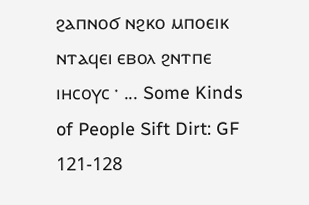ϩⲁⲡⲛⲟϭ ⲛϩⲕⲟ ⲙⲡⲟⲉⲓⲕ ⲛⲧⲁϥⲉⲓ ⲉⲃⲟⲗ ϩⲛⲧⲡⲉ ⲓⲏⲥⲟⲩⲥ · ... Some Kinds of People Sift Dirt: GF 121-128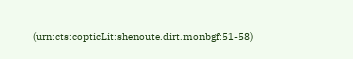(urn:cts:copticLit:shenoute.dirt.monbgf:51-58)